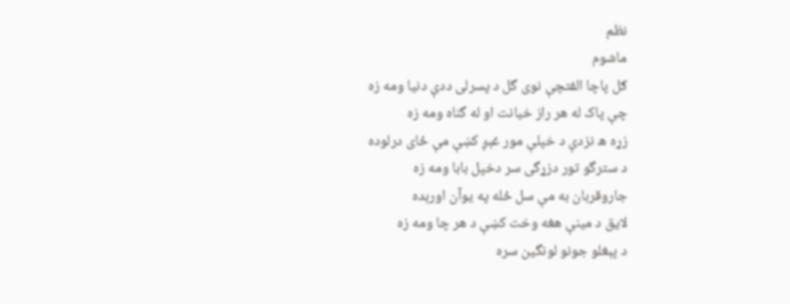نظم
ماشوم
ګل پاچا الفتچې نوی گل د پسرلی ددې دنيا ومه زه
چې پاک له هر راز خيانت او له گناه ومه زه
زړه ه نزدې د خپلې مور غېږ کښې مې ځای درلوده
د سترگو تور دزړگی سر دخپل بابا ومه زه
جاروقربان به مې سل ځله په يوآن اورېده
لايق د مينې هغه وخت کښې د هر چا ومه زه
د پېغلو جونو لونگين سره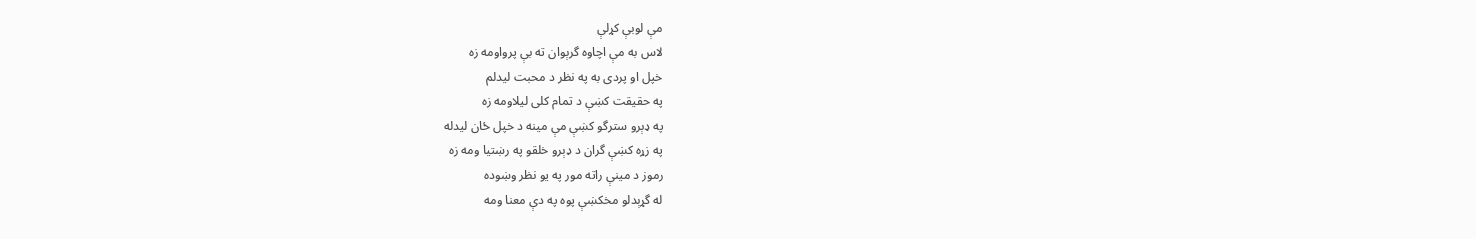مې لوبې کړلې
لاس به مې اچاوه گرېوان ته بې پرواومه زه
خپل او پردی به په نظر د محبت ليدلم
په حقيقت کښې د تمام کلی ليلاومه زه
په ډېرو سترگو کښې مې مينه د خپل ځان ليدله
په زړه کښې گران د ډېرو خلقو په رښتيا ومه زه
رموز د مينې راته مور په يو نظر وښوده
له گړېدلو مخکښې پوه په دې معنا ومه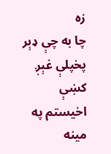زه
چا به چې ډېر پخپلې غېږ کښې اخيستم په مينه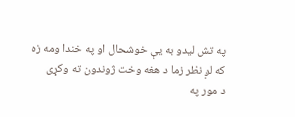په تش ليدو به يې خوشحال او په خندا ومه زه
که لږ نظر زما د هغه وخت ژوندون ته وکړی
د مور په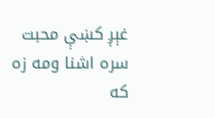غېږ کښې محبت سره اشنا ومه زه
که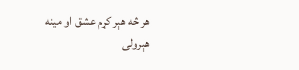هر څه هېر کړم عشق او مينه هېرولی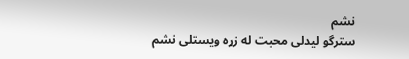نشم
سترگو ليدلی محبت له زړه ويستلی نشم